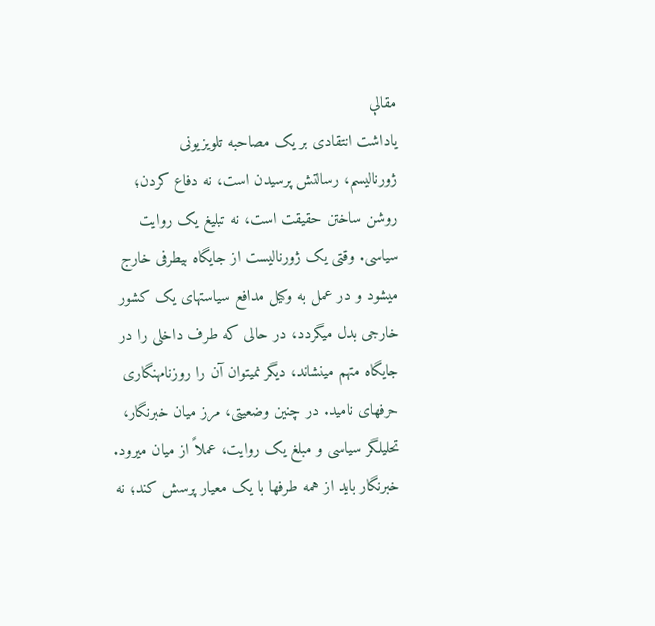مقالې
یاداشت انتقادی بر یک مصاحبه تلویزیونی
ژورنالیسم، رسالتش پرسیدن است، نه دفاع کردن؛ روشن ساختن حقیقت است، نه تبلیغ یک روایت سیاسی. وقتی یک ژورنالیست از جایگاه بیطرفی خارج میشود و در عمل به وکیل مدافع سیاستهای یک کشور خارجی بدل میگردد، در حالی که طرف داخلی را در جایگاه متهم مینشاند، دیگر نمیتوان آن را روزنامهنگاری حرفهای نامید. در چنین وضعیتی، مرز میان خبرنگار، تحلیلگر سیاسی و مبلغ یک روایت، عملاً از میان میرود. خبرنگار باید از همه طرفها با یک معیار پرسش کند؛ نه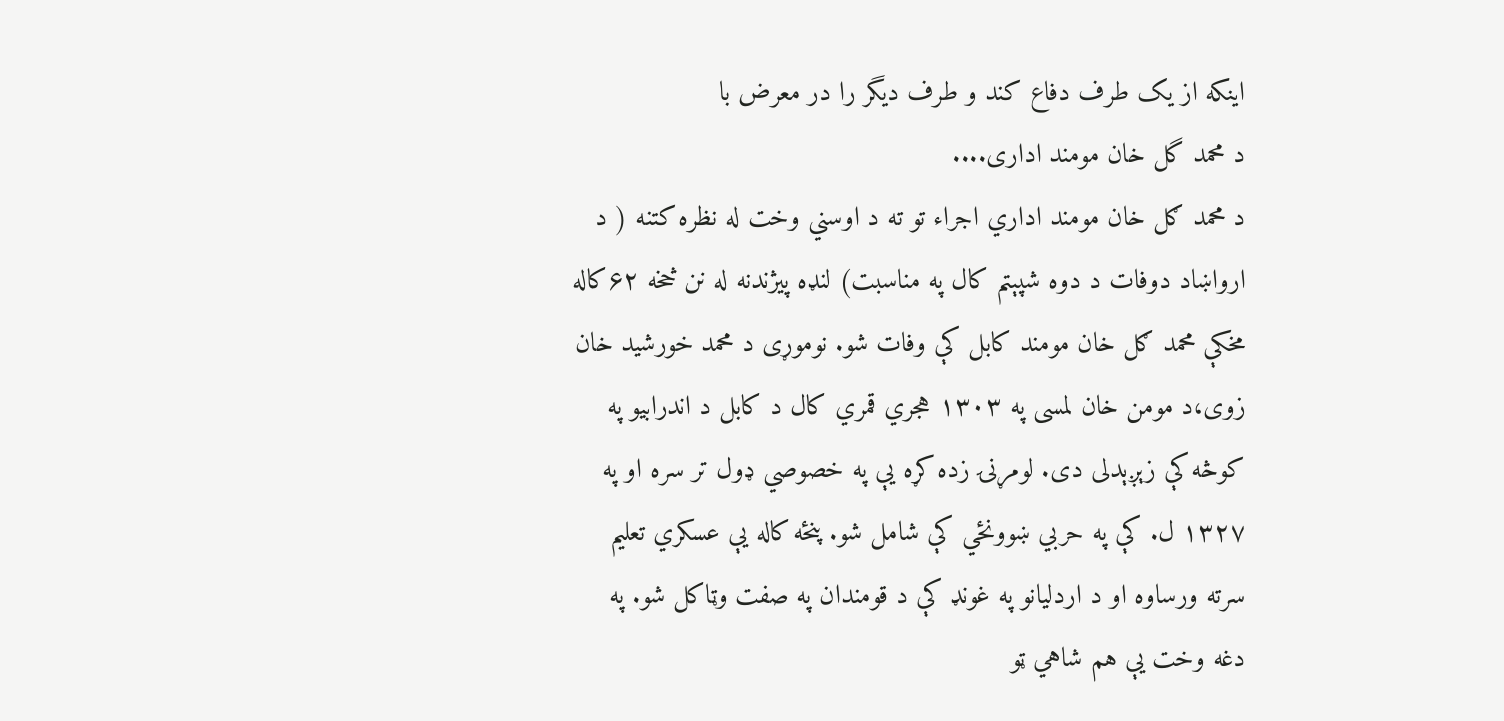اینکه از یک طرف دفاع کند و طرف دیگر را در معرض با
د محمد گل خان مومند اداری....
د محمد ګل خان مومند اداري اجراء تو ته د اوسني وخت له نظره کتنه ( د ارواښاد دوفات د دوه شپېتم کال په مناسبت) لنډه پیژندنه له نن څخه ۶۲کاله مخکې محمد ګل خان مومند کابل کې وفات شو. نوموړی د محمد خورشید خان زوی،د مومن خان لمسی په ۱۳۰۳ هجري قمري کال د کابل د اندرابیو په کوڅه کې زېږېدلی دی. لومړنۍ زده کړه یې په خصوصي ډول تر سره او په ۱۳۲۷ ل. کې په حربي ښوونځي کې شامل شو. پنځه کاله یې عسکري تعلیم سرته ورساوه او د اردلیانو په غونډ کې د قومندان په صفت وټاکل شو. په دغه وخت یې هم شاهي ټو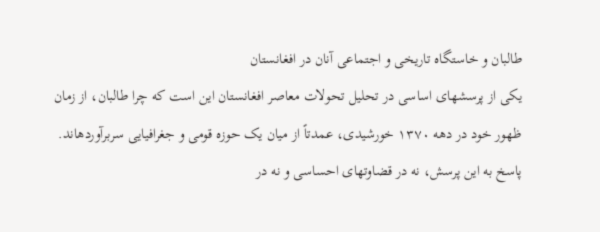طالبان و خاستگاه تاریخی و اجتماعی آنان در افغانستان
یکی از پرسشهای اساسی در تحلیل تحولات معاصر افغانستان این است که چرا طالبان، از زمان ظهور خود در دهه ۱۳۷۰ خورشیدی، عمدتاً از میان یک حوزه قومی و جغرافیایی سربرآوردهاند. پاسخ به این پرسش، نه در قضاوتهای احساسی و نه در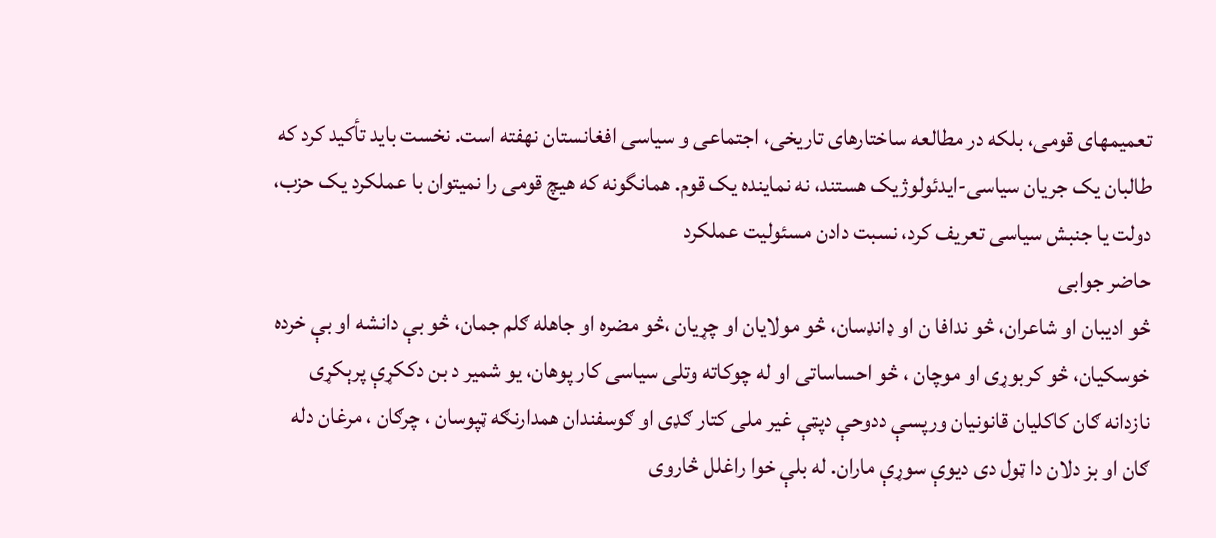تعمیمهای قومی، بلکه در مطالعه ساختارهای تاریخی، اجتماعی و سیاسی افغانستان نهفته است. نخست باید تأکید کرد که طالبان یک جریان سیاسی-ایدئولوژیک هستند، نه نماینده یک قوم. همانگونه که هیچ قومی را نمیتوان با عملکرد یک حزب، دولت یا جنبش سیاسی تعریف کرد، نسبت دادن مسئولیت عملکرد
حاضر جوابی
څو ادیبان او شاعران، څو ندافا ن او ډانډسان، څو مولایان او چړیان ،څو مضره او جاهله ګلم جمان، څو بې دانشه او بې خرده خوسکیان، څو کربوړی او موچان ، څو احساساتی او له چوکاته وتلی سیاسی کار پوهان، یو شمیر د بن دککړې پرېکړی نازدانه ګان کاکلیان قانونیان ورپسې ددوحې دپټې غیر ملی کتار ګډی او ګوسفندان همدارنګه ټپوسان ، چرګان ، مرغان دله ګان او بز دلان دا ټول دی دیوې سوړې ماران. له بلې خوا راغلل څاروی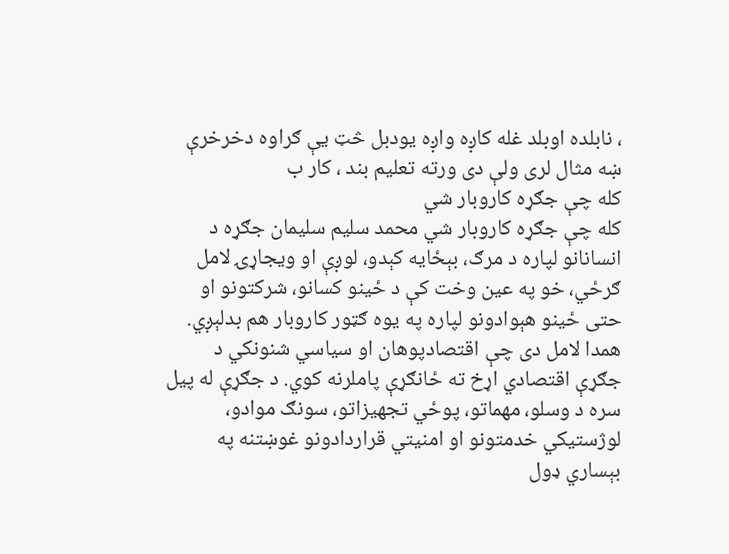، نابلده اوبلد غله کاږه واږه یودبل څټ یې ګراوه دخرخرې ښه مثال لری ولې دی ورته تعلیم بند ، کار ب
کله چې جګړه کاروبار شي
کله چې جګړه کاروبار شي محمد سليم سليمان جګړه د انسانانو لپاره د مرګ، بېځایه کېدو، لوږې او ویجاړۍ لامل ګرځي، خو په عین وخت کې د ځینو کسانو، شرکتونو او حتی ځینو هېوادونو لپاره په یوه ګټور کاروبار هم بدلېږي. همدا لامل دی چې اقتصادپوهان او سیاسي شنونکي د جګړې اقتصادي اړخ ته ځانګړې پاملرنه کوي. د جګړې له پیل سره د وسلو، مهماتو، پوځي تجهیزاتو، سونګ موادو، لوژستیکي خدمتونو او امنیتي قراردادونو غوښتنه په بېساري ډول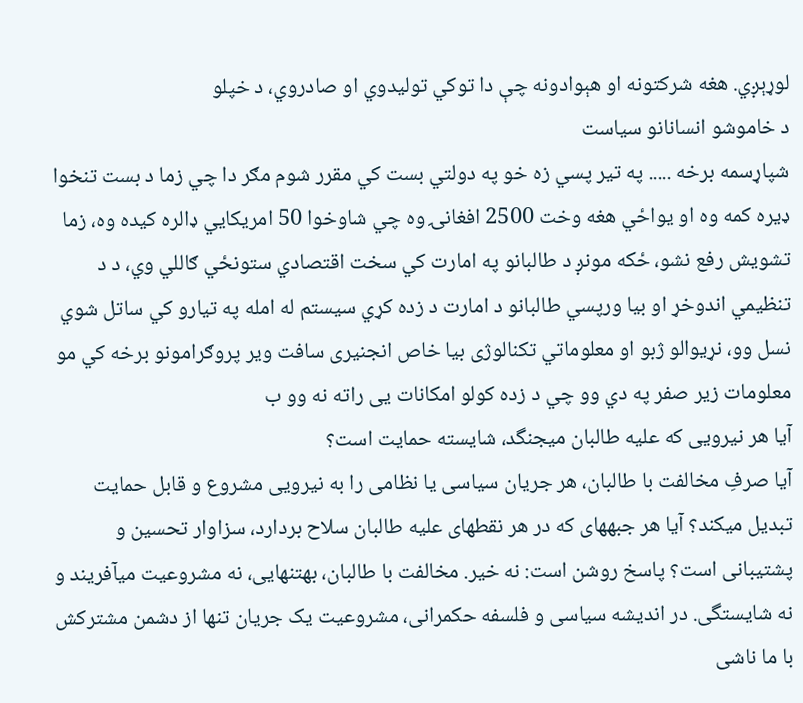لوړېږي. هغه شرکتونه او هېوادونه چې دا توکي تولیدوي او صادروي، د خپلو
د خاموشو انسانانو سیاست
شپاړسمه برخه ..... په تیر پسي زه خو په دولتي بست کي مقرر شوم مګر دا چي زما د بست تنخوا ډیره کمه وه او یواځي هغه وخت 2500 افغانۍ وه چي شاوخوا 50 امریکايي ډالره کیده وه، زما تشویش رفع نشو، ځکه مونږ د طالبانو په امارت کي سخت اقتصادي ستونځي ګاللي وي، د د تنظیمي اندوخړ او بیا ورپسي طالبانو د امارت د زده کړي سیستم له امله په تیارو کي ساتل شوي نسل وو، نړیوالو ژبو او معلوماتي تکنالوژی بیا خاص انجنیری سافت ویر پروګرامونو برخه کي مو معلومات زیر صفر په دي وو چي د زده کولو امکانات يی راته نه وو ب
آیا هر نیرویی که علیه طالبان میجنگد، شایسته حمایت است؟
آیا صرفِ مخالفت با طالبان، هر جریان سیاسی یا نظامی را به نیرویی مشروع و قابل حمایت تبدیل میکند؟ آیا هر جبههای که در هر نقطهای علیه طالبان سلاح بردارد، سزاوار تحسین و پشتیبانی است؟ پاسخ روشن است: نه خیر. مخالفت با طالبان، بهتنهایی، نه مشروعیت میآفریند و نه شایستگی. در اندیشه سیاسی و فلسفه حکمرانی، مشروعیت یک جریان تنها از دشمن مشترکش با ما ناشی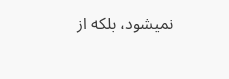نمیشود، بلکه از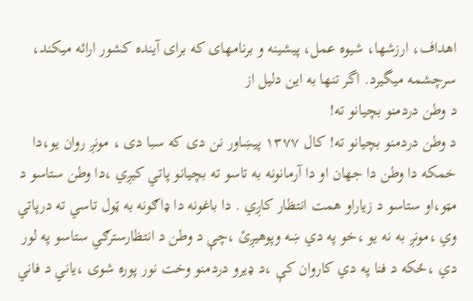اهداف، ارزشها، شیوه عمل، پیشینه و برنامهای که برای آینده کشور ارائه میکند، سرچشمه میگیرد. اگر تنها به این دلیل از
د وطن دردمنو بچيانو ته!
د وطن دردمنو بچیانو ته! کال ۱۳۷۷ پيښاور نن دی که سبا دی ، مونږ روان یو،دا خمکه دا وطن دا جهان او دا آرمانونه به تاسو ته بچیانو پاتي کیږي ،دا وطن ستاسو د مټو،او ستاسو د زیاراو همت انتظار کاږي . دا باغونه دا ډاګونه به ټول تاسي ته درپاتي وي ،مونږ به نه یو ،خو په دي ښه وپوهیږئ ،چې د وطن د انتظارسترګي ستاسو په لور دي ،ځکه د فنا په دي کاروان کې ،د ډیرو دردمنو وخت نور پوره شوی ،یاني د فاني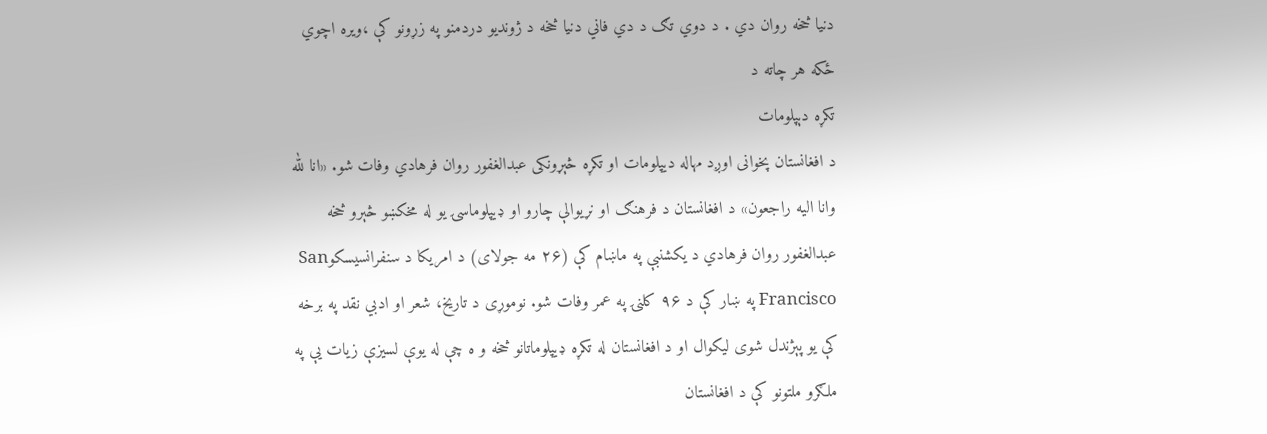دنیا څخه روان دي . د دوي تګ د دي فاني دنیا څخه د ژوندیو دردمنو په زړونو کې ،ویره اچوي ځکه هر چاته د
تکړه دېپلومات
د افغانستان پخوانی اوږد مهاله ديپلومات او تکړه څېړونکی عبدالغفور روان فرهادي وفات شو. «انا لله وانا الیه راجعون» د افغانستان د فرهنګ او نړیوالې چارو او ډيپلوماسۍ یو له مخکښو څېرو څخه عبدالغفور روان فرهادي د يکشنبې په ماښام کې (۲۶ مه جولای) د امریکا د سنفرانسيسکوSan Francisco په ښار کې د ۹۶ کلنۍ په عمر وفات شو. نوموړی د تاریخ، شعر او ادبي نقد په برخه کې يو پېژندل شوی ليکوال او د افغانستان له تکړه ډيپلوماتانو څخه و ه چې له يوې لسيزې زيات یې په ملګرو ملتونو کې د افغانستان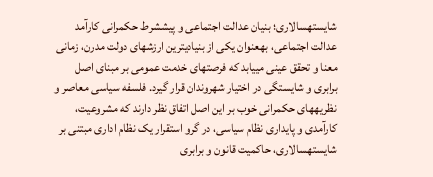شایستهسالاری؛ بنیان عدالت اجتماعی و پیششرط حکمرانی کارآمد
عدالت اجتماعی، بهعنوان یکی از بنیادیترین ارزشهای دولت مدرن، زمانی معنا و تحقق عینی مییابد که فرصتهای خدمت عمومی بر مبنای اصل برابری و شایستگی در اختیار شهروندان قرار گیرد. فلسفه سیاسی معاصر و نظریههای حکمرانی خوب بر این اصل اتفاق نظر دارند که مشروعیت، کارآمدی و پایداری نظام سیاسی، در گرو استقرار یک نظام اداری مبتنی بر شایستهسالاری، حاکمیت قانون و برابری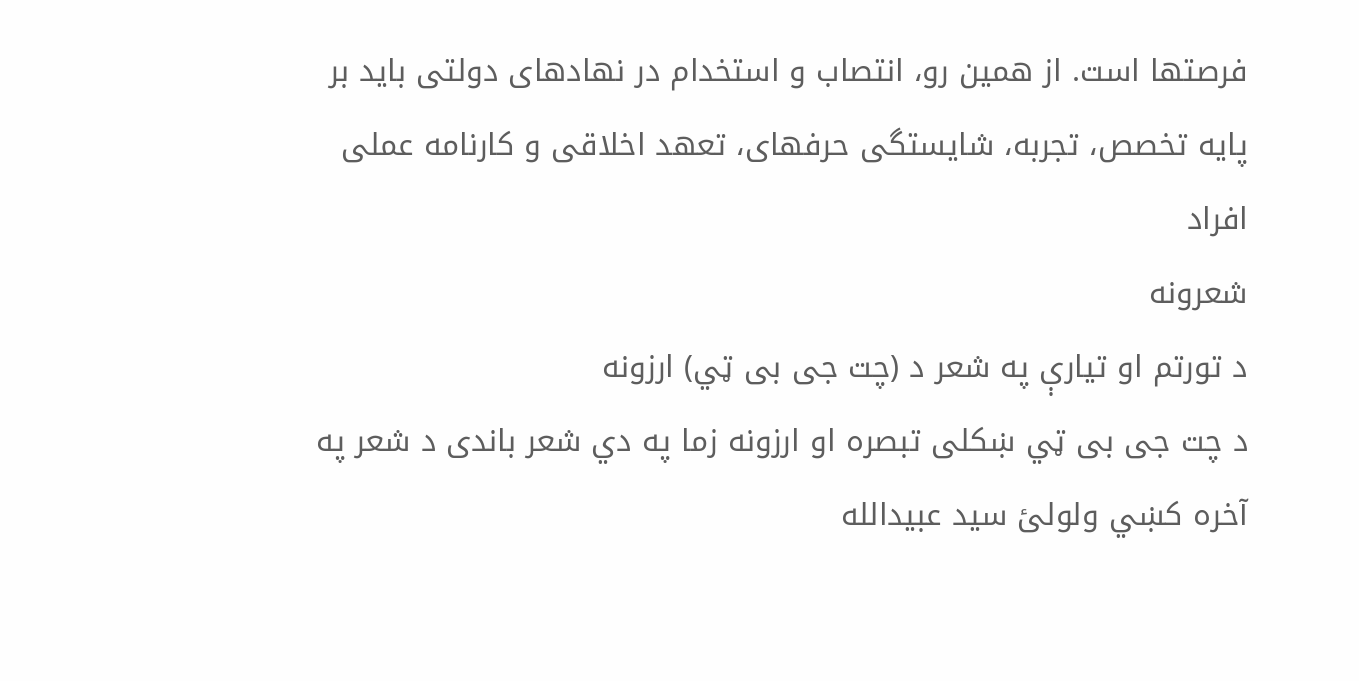فرصتها است. از همین رو، انتصاب و استخدام در نهادهای دولتی باید بر پایه تخصص، تجربه، شایستگی حرفهای، تعهد اخلاقی و کارنامه عملی افراد
شعرونه
د تورتم او تيارې په شعر د (چت جی بی ټي) ارزونه
د چت جی بی ټي ښکلی تبصره او ارزونه زما په دي شعر باندی د شعر په آخره کښي ولولئ سید عبیدالله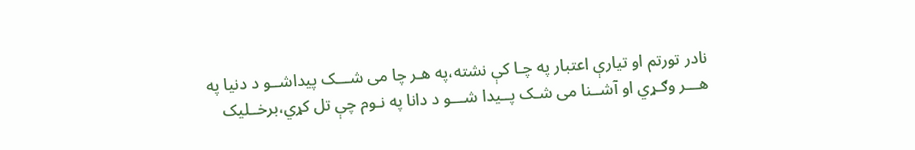نادر تورتم او تیارې اعتبار په چـا کې نشته،په هـر چا می شـــک پیداشــو د دنیا په هـــر وګـړي او آشــنا می شـک پــیدا شـــو د دانا په نـوم چې تل کړي،برخــلیک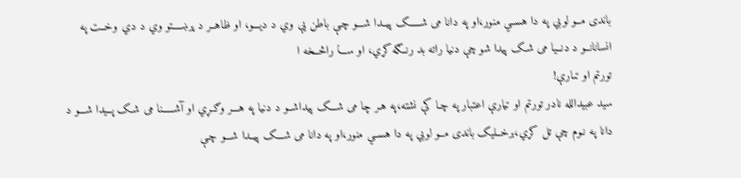باندی مــو لوبي په دا هســي منور،او په دانا می شـــــک پیــدا شـــو چـې باطن یې وي د دیـــو، او ظاهــر د پرښــــتو وي د دي وخــت په انسانانــو د دنــیا می شـک پیدا شو چې دنیا راته بد رنــګه کړي، او ســـا راڅــخه ا
تورتم او تىارې!
سید عبیدالله نادر تورتم او تیارې اعتبار په چـا کې نشته،په هـر چا می شـــک پیداشــو د دنیا په هـــر وګـړي او آشـــــنا می شـک پــیدا شـــو د دانا په نـوم چې تل کړي،برخــلیک باندی مــو لوبي په دا هســي منور،او په دانا می شـــک پیــدا شـــو چـې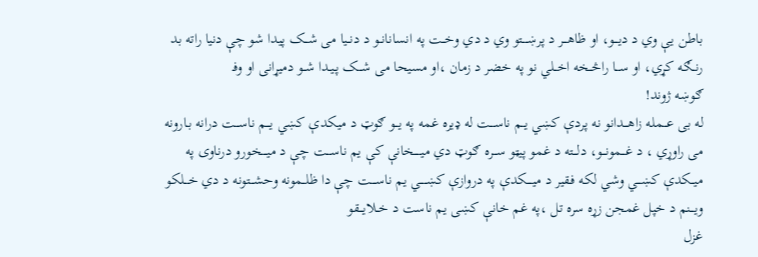باطن یې وي د دیـــو، او ظاهـــر د پرښــــتو وي د دي وخــت په انسانانــو د دنــیا می شـــک پیدا شو چې دنیا راته بد رنــګه کړي، او ســـا راڅــخه اخــلي نو په خضر د زمان ،او مسیحا می شـــک پـیـدا شــو دمیړانی او وفـ
ګوښه ژوند!
له بی عـــمله زاهـــدانو نه پردې کښي یــم ناســـت له ډیره غمه په یــو ګوټ د میکدې کښي یـــم ناســـت درانه بـارونه می راوړي ، د غـــمونـــو، دلـــته د غمو پیټو ســـره ګوټ دي میـــــخانې کې یم ناســـت چې د میــــخورو درناوی په میــکدې کښـــي وشي لکه فـقیر د میــــکدې په دروازې کښـــــي یم ناســــت چې دا ظلــمونه وحشـــتونه د دي خـــلکو ویـــنم د خپل غمجن زړه سره تل ،په غم خانې کښی یم ناست د خــلایـــقو
غزل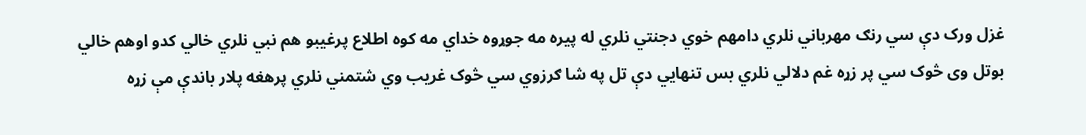غزل ورک دې سي رنګ مهرباني نلري دامهم خوي دجنتي نلري له پيره مه جوړوه خداي مه کوه اطلاع پرغيبو هم نبي نلري خالي کدو اوهم خالي بوتل وی څوک سي پر زړه غم دلالي نلري بس تنهايي دې تل په شا ګرزوي سي څوک غريب وي شتمني نلري پرهغه پلار باندې مې زړه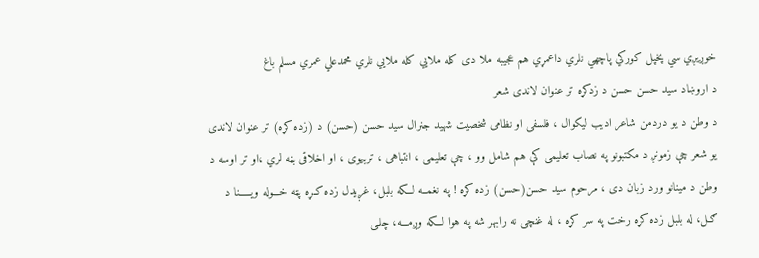خوږيږي سي پخپل کورکي پاچهي نلري داعمړي هم عجيبه ملا دی کله ملايي کله ملايي نلري محمدعلي عمري مسلم باغ
د اروښاد سید حسن حسن د زدکړه تر عنوان لاندی شعر
د وطن د یو دردمن شاعر ادیب لیکوال ، فلسفی او نظامی شخصیت شهید جنرال سید حسن (حسن) د (زده کړه) تر عنوان لاندی یو شعر چې زمونږ د مکتبونو په نصاب تعلیمی کې هم شامل وو ، چې تعلیمی ، انتباهی ، تربیوی ، او اخلاقی بڼه لري ،او تر اوسه د وطن د مینانو ورد زبان دی ، مرحوم سید حسن(حسن) زده کړه ! په نغمــه لـــکه بلبل، غږیدل زده کـړه پټه خـــوله ویـــــنا د ګـل، له بلبل زده کړه رخت په سر کړه ، له غنچی نه رابهر شه په هوا لـــکه وږمـــه، چلـی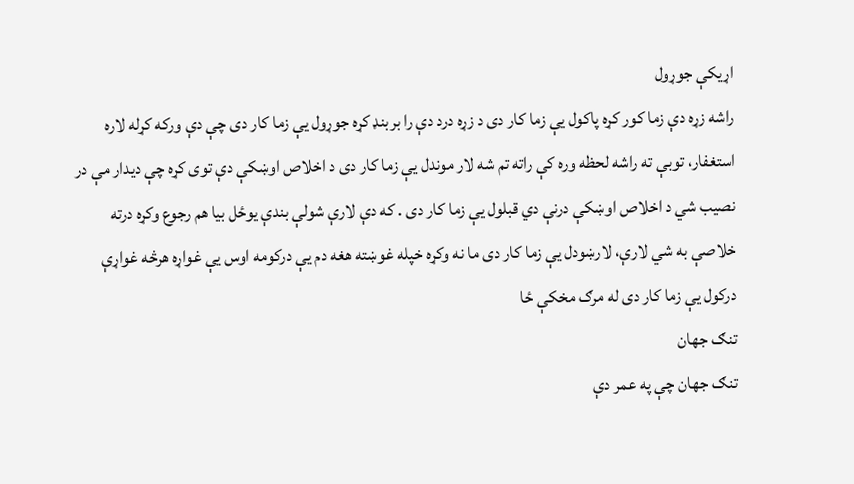اړیکې جوړول
راشه زړه دې زما کور کړه پاکول یې زما کار دی د زړه درد دې را بربنډ کړه جوړول یې زما کار دی چې دې ورکه کړله لاره استغفار، توبې ته راشه لحظه وره کې راته تم شه لار موندل یې زما کار دی د اخلاص اوښکې دې توی کړه چې دیدار مې در نصیب شي د اخلاص اوښکې درنې دي قبلول یې زما کار دی . که دې لارې شولې بندې یوځل بیا هم رجوع وکړه درته خلاصې به شي لارې، لارښودل یې زما کار دی ما نه وکړه خپله غوښته هغه دم یې درکومه اوس یې غواړه هرڅه غواړې درکول یې زما کار دی له مرګ مخکې ځا
تنګ جهان
تنګ جهان چې په عمر دې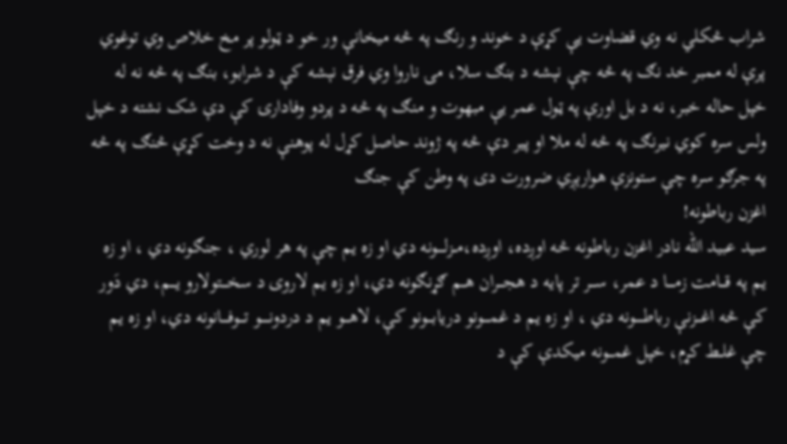شراب څکلي نه وي قضاوت یې کړې د خوند و رنګ په څه میخانې ور خو د ټولو پر مخ خلاص وي توغوي پرې له ممبر خد نګ په څه چې نېشه د بنګ سلا، مۍ ناروا وي فرق نېشه کې د شرابو، بنګ په څه نه له خپل حاله خبر، نه د بل اورې په ټول عمر یې مبهوت و منګ په څه د پردو وفادارۍ کې دې شک نشته د خپل ولس سره کوي نیرنګ په څه له ملا او پیر دې څه په ژوند حاصل کړل له پوهنې نه د وخت کړې څنګ په څه په جرګو سره چې ستونزې هوارېږي ضرورت دی په وطن کې جنګ
اغزن رباطونه!
سید عبید الله نادر اغزن رباطونه څه اوږده، اوږده،مــزلــــونه دي او زه یم چې په هر لوري ، جنګونه دي ، او زه یم په قـــامت زمــــا د عمر، ســـر تر پایه د هجـــران هــم ګړنګونه دي، او زه یم لاروی د سخـــتولارو یـــم، دي دَور کې څه اغـــزنې رباطـــــونه دي ، او زه یم د غمــــونو دریابـــونو کې، لاهـــو یم د دردونـــــو تـــوفــــانونه دي، او زه یم چې غلــط کړم، خپل غمـــونه میکدې کې د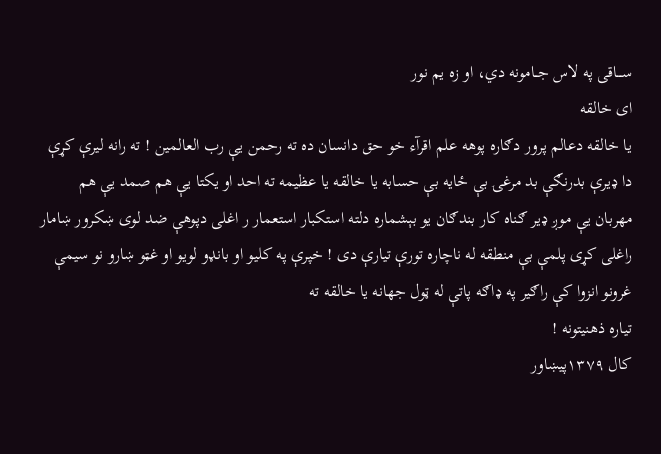ســـاقی په لاس جــامونه دي، او زه یم نور
ای خالقه
یا خالقه دعالم پرور دګاره پوهه علم اقرآء خو حق دانسان ده ته رحمن یې رب العالمین ! ته رانه لیرې کړې دا ډیرې بدرنګې بد مرغۍ بې ځایه بې حسابه یا خالقه یا عظیمه ته احد او یکتا یې هم صمد یې هم مهربان یې موږ ډیر ګناه کار بندګان یو بېشماره دلته استکبار استعمار ر اغلی دپوهې ضد لوی ښکرور ښامار راغلی کړی پلمې بې منطقه له ناچاره تورې تیارې دی ! خپرې په کلیو او بانډو لویو او غټو ښارو نو سیمې غرونو انزوا کې راګیر په ډاګه پاتې له ټول جهانه یا خالقه ته
تياره ذهنيتونه !
کال ۱۳۷۹پیښاور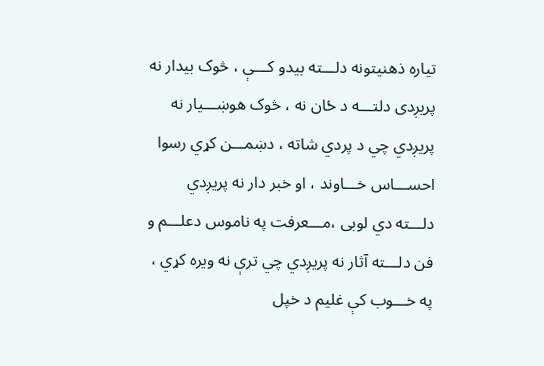تیاره ذهنیتونه دلـــته بیدو کـــې ، څوک بیدار نه پریږدی دلتـــه د ځان نه ، څوک هوښـــیار نه پریږدي چي د پردي شاته ، دښمـــن کړي رسوا احســـاس خـــاوند ، او خبر دار نه پریږدي دلـــته دي لوبی ،مـــعرفت په ناموس دعلـــم و فن دلـــته آثار نه پریږدي چي ترې نه ویره کړي ، په خـــوب کې غلیم د خپل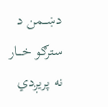دښـــمن د سترګو خـــار نه پریږدي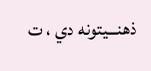ذهنـــیتونه دي ، ت